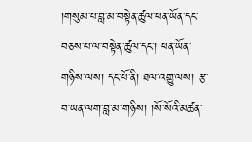།གསུམ་པ་བླ་མ་བསྟེན་ཚུལ་ཕན་ཡོན་དང་བཅས་པ་ལ་བསྟེན་ཚུལ་དང་། ཕན་ཡོན་གཉིས་ལས། དང་པོ་ནི། ཐལ་འགྱུ་ལས། རྩ་བ་ཡན་ལག་བླ་མ་གཉིས། །སོ་སོའི་མཚན་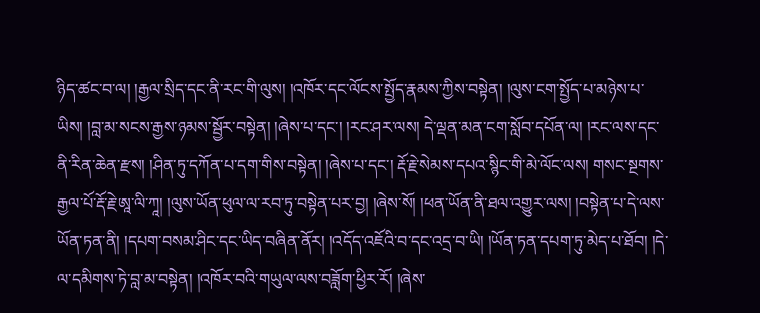ཉིད་ཚང་བ་ལ། །རྒྱལ་སྲིད་དང་ནི་རང་གི་ལུས། །འཁོར་དང་ལོངས་སྤྱོད་རྣམས་ཀྱིས་བསྟེན། །ལུས་ངག་སྤྱོད་པ་མཉེས་པ་ཡིས། །བླ་མ་སངས་རྒྱས་ཉམས་སྦྱོར་བསྟེན། །ཞེས་པ་དང་། །རང་ཤར་ལས། དེ་ལྡན་མན་ངག་སློབ་དཔོན་ལ། །རང་ལས་དང་ནི་རིན་ཆེན་རྫས། །ཤིན་ཏུ་དཀོན་པ་དག་གིས་བསྟེན། །ཞེས་པ་དང་། རྡོ་རྗེ་སེམས་དཔའ་སྙིང་གི་མེ་ལོང་ལས། གསང་སྔགས་རྒྱལ་པོ་རྡོ་རྗེ་ཨཱ་ལི་ཀཱ། །ལུས་ཡོན་ཕུལ་ལ་རབ་ཏུ་བསྟེན་པར་བྱ། །ཞེས་སོ། །ཕན་ཡོན་ནི་ཐལ་འགྱུར་ལས། །བསྟེན་པ་དེ་ལས་ཡོན་ཏན་ནི། །དཔག་བསམ་ཤིང་དང་ཡིད་བཞིན་ནོར། །འདོད་འཇོའི་བ་དང་འདྲ་བ་ཡི། །ཡོན་ཏན་དཔག་ཏུ་མེད་པ་ཐོབ། །དེ་ལ་དམིགས་ཏེ་བླ་མ་བསྟེན། །འཁོར་བའི་གཡུལ་ལས་བཟློག་ཕྱིར་རོ། །ཞེས་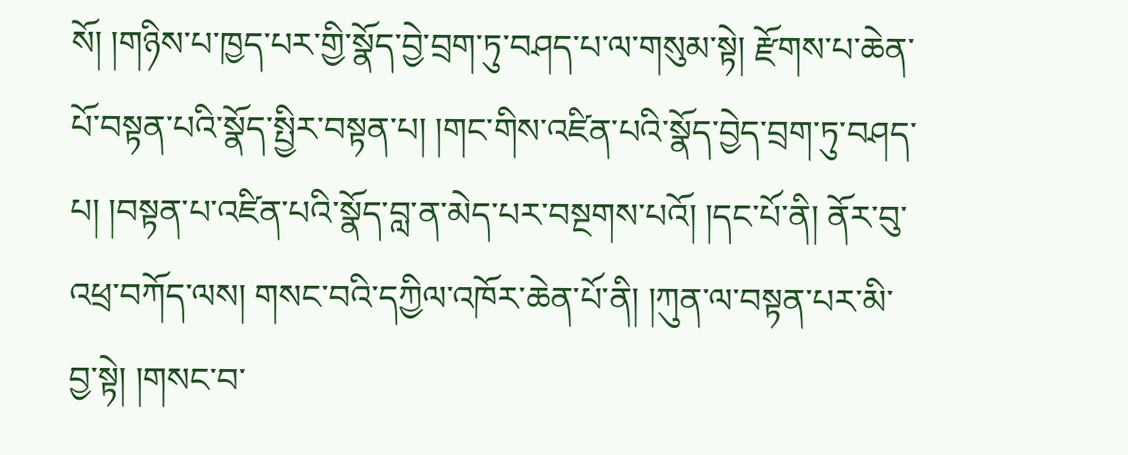སོ། །གཉིས་པ་ཁྱད་པར་གྱི་སྣོད་བྱེ་བྲག་ཏུ་བཤད་པ་ལ་གསུམ་སྟེ། རྫོགས་པ་ཆེན་པོ་བསྟན་པའི་སྣོད་སྤྱིར་བསྟན་པ། །གང་གིས་འཛིན་པའི་སྣོད་བྱེད་བྲག་ཏུ་བཤད་པ། །བསྟན་པ་འཛིན་པའི་སྣོད་བླ་ན་མེད་པར་བསྔགས་པའོ། །དང་པོ་ནི། ནོར་བུ་འཕྲ་བཀོད་ལས། གསང་བའི་དཀྱིལ་འཁོར་ཆེན་པོ་ནི། །ཀུན་ལ་བསྟན་པར་མི་བྱ་སྟེ། །གསང་བ་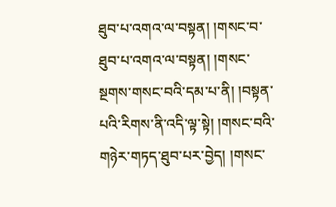ཐུབ་པ་འགའ་ལ་བསྟན། །གསང་བ་ཐུབ་པ་འགའ་ལ་བསྟན། །གསང་སྔགས་གསང་བའི་དམ་པ་ནི། །བསྟན་པའི་རིགས་ནི་འདི་ལྟ་སྟེ། །གསང་བའི་གཉེར་གཏད་ཐུབ་པར་བྱེད། །གསང་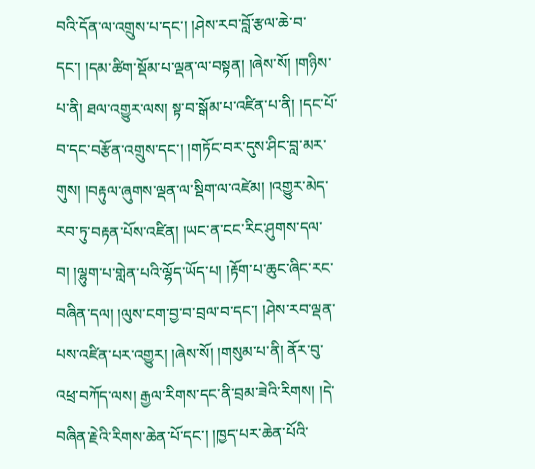བའི་དོན་ལ་འགྲུས་པ་དང་། །ཤེས་རབ་བློ་རྩལ་ཆེ་བ་དང་། །དམ་ཚིག་སྡོམ་པ་ལྡན་ལ་བསྟན། །ཞེས་སོ། །གཉིས་པ་ནི། ཐལ་འགྱུར་ལས། སྟ་བ་སྒོམ་པ་འཛིན་པ་ནི། །དང་པོ་བ་དང་བརྩོན་འགྲུས་དང་། །གཏོང་བར་དུས་ཤིང་བླ་མར་གུས། །བརྟུལ་ཞུགས་ལྡན་ལ་སྡིག་ལ་འཛེམ། །འགྱུར་མེད་རབ་ཏུ་བརྟན་པོས་འཛིན། །ཡང་ན་ངང་རིང་ཤུགས་དལ་བ། །ལྷུག་པ་གླེན་པའི་ལྷོད་ཡོད་པ། །རྟོག་པ་ཆུང་ཞིང་རང་བཞིན་དལ། །ལུས་ངག་བྱ་བ་བྲལ་བ་དང་། །ཤེས་རབ་ལྡན་པས་འཛིན་པར་འགྱུར། །ཞེས་སོ། །གསུམ་པ་ནི། ནོར་བུ་འཕྲ་བཀོད་ལས། རྒྱལ་རིགས་དང་ནི་བྲམ་ཟེའི་རིགས། །དེ་བཞིན་རྗེའི་རིགས་ཆེན་པོ་དང་། །ཁྱད་པར་ཆེན་པོའི་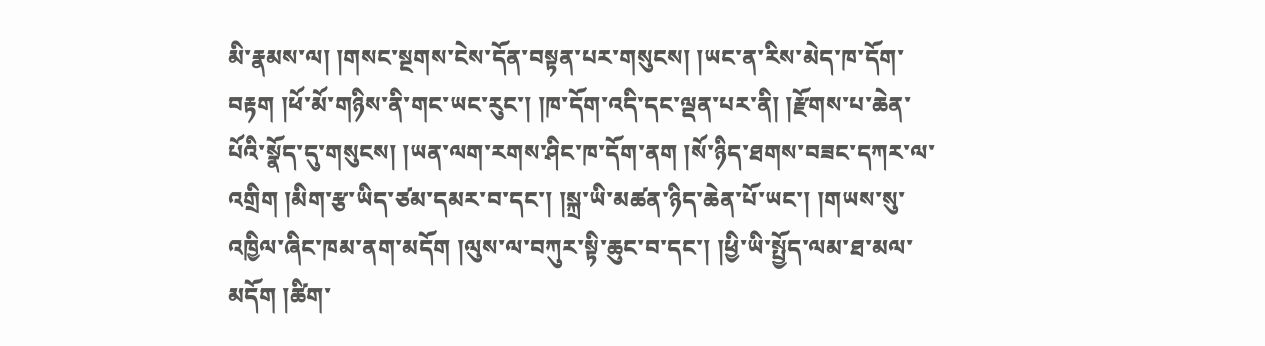མི་རྣམས་ལ། །གསང་སྔགས་ངེས་དོན་བསྟན་པར་གསུངས། །ཡང་ན་རིས་མེད་ཁ་དོག་བརྟག །ཕོ་མོ་གཉིས་ནི་གང་ཡང་རུང་། །ཁ་དོག་འདི་དང་ལྡན་པར་ནི། །རྫོགས་པ་ཆེན་པོའི་སྣོད་དུ་གསུངས། །ཡན་ལག་རགས་ཤིང་ཁ་དོག་ནག །སོ་ཉིད་ཐགས་བཟང་དཀར་ལ་འགྲིག །མིག་རྩ་ཡིད་ཙམ་དམར་བ་དང་། །སྐྲ་ཡི་མཚན་ཉིད་ཆེན་པོ་ཡང་། །གཡས་སུ་འཁྱིལ་ཞིང་ཁམ་ནག་མདོག །ལུས་ལ་བཀུར་སྟི་ཆུང་བ་དང་། །ཕྱི་ཡི་སྤྱོད་ལམ་ཐ་མལ་མདོག །ཚིག་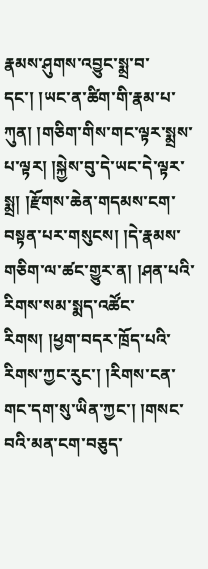རྣམས་ཤུགས་འབྱུང་སྨྲ་བ་དང་། །ཡང་ན་ཚིག་གི་རྣམ་པ་ཀུན། །གཅིག་གིས་གང་ལྟར་སྨྲས་པ་ལྟར། །སྐྱེས་བུ་དེ་ཡང་དེ་ལྟར་སྨྲ། །རྫོགས་ཆེན་གདམས་ངག་བསྟན་པར་གསུངས། །དེ་རྣམས་གཅིག་ལ་ཚང་གྱུར་ན། །ཤན་པའི་རིགས་སམ་སྨད་འཚོང་རིགས། །ཕྱག་བདར་ཁྲོད་པའི་རིགས་ཀྱང་རུང་། །རིགས་ངན་གང་དག་སུ་ཡིན་ཀྱང་། །གསང་བའི་མན་ངག་བཅུད་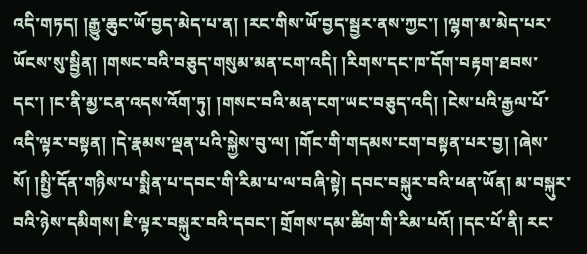འདི་གཏད། །རྒྱུ་ཆུང་ཡོ་བྱད་མེད་པ་ན། །རང་གིས་ཡོ་བྱད་སྦྱར་ནས་ཀྱང་། །ལྷག་མ་མེད་པར་ཡོངས་སུ་སྦྱིན། །གསང་བའི་བཅུད་གསུམ་མན་ངག་འདི། །རིགས་དང་ཁ་དོག་བརྟག་ཐབས་དང་། །ང་ནི་མྱ་ངན་འདས་འོག་ཏུ། །གསང་བའི་མན་ངག་ཡང་བཅུད་འདི། །ངེས་པའི་རྒྱལ་པོ་འདི་ལྟར་བསྟན། །དེ་རྣམས་ལྡན་པའི་སྐྱེས་བུ་ལ། །གོང་གི་གདམས་ངག་བསྟན་པར་བྱ། །ཞེས་སོ། །སྤྱི་དོན་གཉིས་པ་སྨིན་པ་དབང་གི་རིམ་པ་ལ་བཞི་སྟེ། དབང་བསྐུར་བའི་ཕན་ཡོན། མ་བསྐུར་བའི་ཉེས་དམིགས། ཇི་ལྟར་བསྐུར་བའི་དབང་། གྲོགས་དམ་ཚིག་གི་རིམ་པའོ། །དང་པོ་ནི། རང་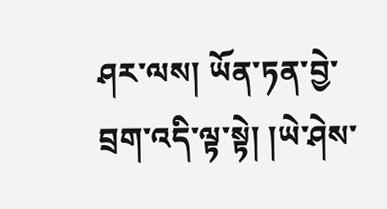ཤར་ལས། ཡོན་ཏན་བྱེ་བྲག་འདི་ལྟ་སྟེ། །ཡེ་ཤེས་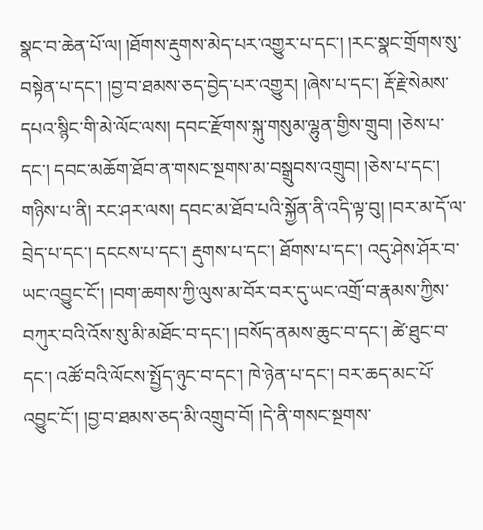སྣང་བ་ཆེན་པོ་ལ། །ཐོགས་རྡུགས་མེད་པར་འགྱུར་པ་དང་། །རང་སྣང་གྲོགས་སུ་བསྟེན་པ་དང་། །བྱ་བ་ཐམས་ཅད་བྱེད་པར་འགྱུར། །ཞེས་པ་དང་། རྡོ་རྗེ་སེམས་དཔའ་སྙིང་གི་མེ་ལོང་ལས། དབང་རྫོགས་སྐུ་གསུམ་ལྷུན་གྱིས་གྲུབ། །ཅེས་པ་དང་། དབང་མཆོག་ཐོབ་ན་གསང་སྔགས་མ་བསྒྲུབས་འགྲུབ། །ཅེས་པ་དང་། གཉིས་པ་ནི། རང་ཤར་ལས། དབང་མ་ཐོབ་པའི་སྐྱོན་ནི་འདི་ལྟ་བུ། །བར་མ་དོ་ལ་བྲེད་པ་དང་། དངངས་པ་དང་། རྡུགས་པ་དང་། ཐོགས་པ་དང་། འདུ་ཤེས་ཤོར་བ་ཡང་འབྱུང་ངོ་། །བག་ཆགས་ཀྱི་ལུས་མ་བོར་བར་དུ་ཡང་འགྲོ་བ་རྣམས་ཀྱིས་བཀུར་བའི་འོས་སུ་མི་མཐོང་བ་དང་། །བསོད་ནམས་ཆུང་བ་དང་། ཚེ་ཐུང་བ་དང་། འཚོ་བའི་ལོངས་སྤྱོད་ཉུང་བ་དང་། ཁེ་ཉེན་པ་དང་། བར་ཆད་མང་པོ་འབྱུང་ངོ་། །བྱ་བ་ཐམས་ཅད་མི་འགྲུབ་བོ། །དེ་ནི་གསང་སྔགས་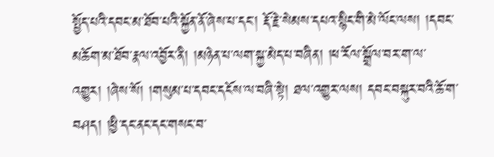སྤྱོད་པའི་དབང་མ་ཐོབ་པའི་སྐྱོན་ནོ་ཞེས་པ་དང་། རྡོ་རྗེ་སེམས་དཔའ་སྙིང་གི་མེ་ལོང་ལས། །དབང་མཆོག་མ་ཐོབ་རྣལ་འབྱོར་ནི། །མཉེན་པ་ལག་སྐྱ་མེད་པ་བཞིན། །ཕ་རོལ་སྒྲོལ་བར་ག་ལ་འགྱུར། །ཞེས་སོ། །གསུམ་པ་དབང་དངོས་ལ་བཞི་སྟེ། ཐལ་འགྱུར་ལས། དབང་བསྐུར་བའི་ཆོ་ག་བཤད། །ཕྱི་དང་ནང་དང་གསང་བ་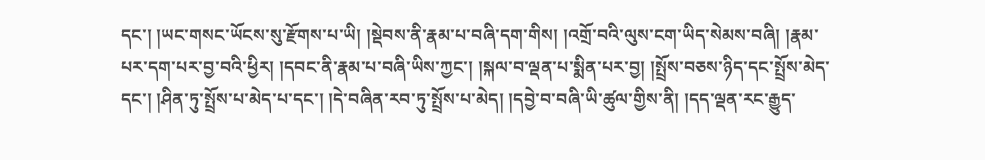དང་། །ཡང་གསང་ཡོངས་སུ་རྫོགས་པ་ཡི། །སྡེབས་ནི་རྣམ་པ་བཞི་དག་གིས། །འགྲོ་བའི་ལུས་ངག་ཡིད་སེམས་བཞི། །རྣམ་པར་དག་པར་བྱ་བའི་ཕྱིར། །དབང་ནི་རྣམ་པ་བཞི་ཡིས་ཀྱང་། །སྐལ་བ་ལྡན་པ་སྨིན་པར་བྱ། །སྤྲོས་བཅས་ཉིད་དང་སྤྲོས་མེད་དང་། །ཤིན་ཏུ་སྤྲོས་པ་མེད་པ་དང་། །དེ་བཞིན་རབ་ཏུ་སྤྲོས་པ་མེད། །དབྱེ་བ་བཞི་ཡི་ཚུལ་གྱིས་ནི། །དད་ལྡན་རང་རྒྱུད་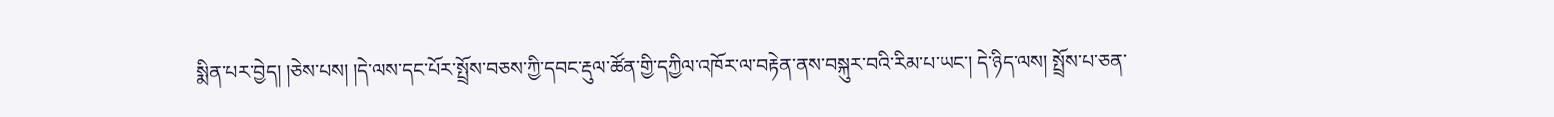སྨིན་པར་བྱེད། །ཅེས་པས། །དེ་ལས་དང་པོར་སྤྲོས་བཅས་ཀྱི་དབང་རྡུལ་ཚོན་གྱི་དཀྱིལ་འཁོར་ལ་བརྟེན་ནས་བསྐུར་བའི་རིམ་པ་ཡང་། དེ་ཉིད་ལས། སྤྲོས་པ་ཅན་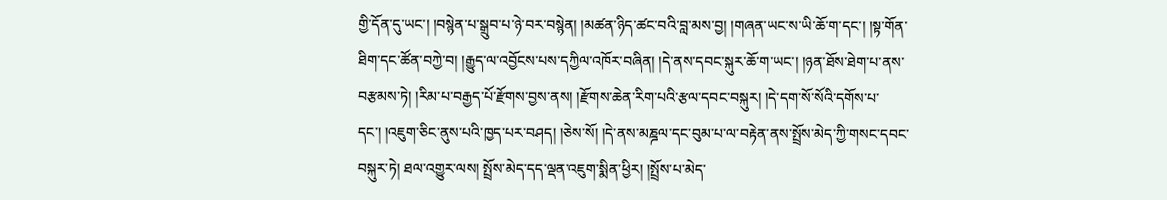གྱི་དོན་དུ་ཡང་། །བསྙེན་པ་སྒྲུབ་པ་ཉེ་བར་བསྙེན། །མཚན་ཉིད་ཚང་བའི་བླ་མས་བྱ། །གཞན་ཡང་ས་ཡི་ཆོ་ག་དང་། །སྟ་གོན་ཐིག་དང་ཚོན་བཀྱེ་བ། །རྒྱུད་ལ་འབྱོངས་པས་དཀྱིལ་འཁོར་བཞིན། །དེ་ནས་དབང་སྐུར་ཆོ་ག་ཡང་། །ཉན་ཐོས་ཐེག་པ་ནས་བརྩམས་ཏེ། །རིམ་པ་བརྒྱད་པོ་རྫོགས་བྱས་ནས། །རྫོགས་ཆེན་རིག་པའི་རྩལ་དབང་བསྐུར། །དེ་དག་སོ་སོའི་དགོས་པ་དང་། །འཇུག་ཅིང་ནུས་པའི་ཁྱད་པར་བཤད། །ཅེས་སོ། །དེ་ནས་མཎྜལ་དང་བུམ་པ་ལ་བརྟེན་ནས་སྤྲོས་མེད་ཀྱི་གསང་དབང་བསྐུར་ཏེ། ཐལ་འགྱུར་ལས། སྤྲོས་མེད་དད་ལྡན་འཇུག་སྨིན་ཕྱིར། །སྤྲོས་པ་མེད་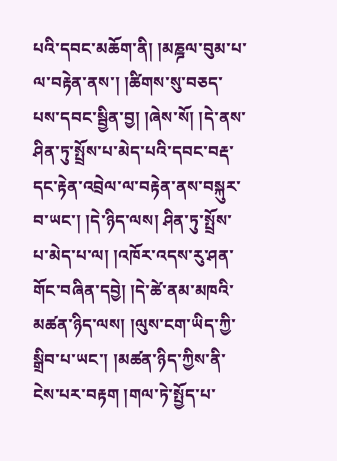པའི་དབང་མཆོག་ནི། །མཎྜལ་བུམ་པ་ལ་བརྟེན་ནས་། །ཚིགས་སུ་བཅད་པས་དབང་སྦྱིན་བྱ། །ཞེས་སོ། །དེ་ནས་ཤིན་ཏུ་སྤྲོས་པ་མེད་པའི་དབང་བརྡ་དང་རྟེན་འབྲེལ་ལ་བརྟེན་ནས་བསྐུར་བ་ཡང་། །དེ་ཉིད་ལས། ཤིན་ཏུ་སྤྲོས་པ་མེད་པ་ལ། །འཁོར་འདས་རུ་ཤན་གོང་བཞིན་དབྱེ། །དེ་ཚེ་ནམ་མཁའི་མཚན་ཉིད་ལས། །ལུས་ངག་ཡིད་ཀྱི་སྒྲིབ་པ་ཡང་། །མཚན་ཉིད་ཀྱིས་ནི་ངེས་པར་བརྟག །གལ་ཏེ་སྤྱོད་པ་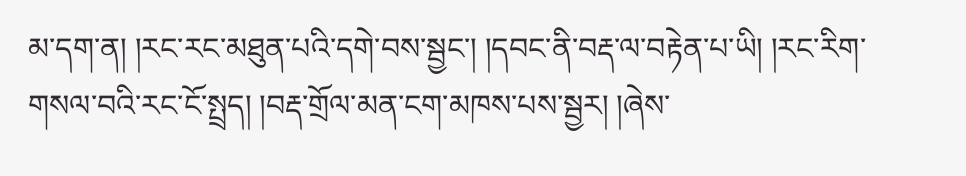མ་དག་ན། །རང་རང་མཐུན་པའི་དགེ་བས་སྦྱང་། །དབང་ནི་བརྡ་ལ་བརྟེན་པ་ཡི། །རང་རིག་གསལ་བའི་རང་ངོ་སྤྲད། །བརྡ་གྲོལ་མན་ངག་མཁས་པས་སྦྱར། །ཞེས་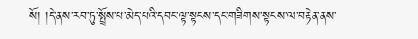སོ། །དེ་ནས་རབ་ཏུ་སྤྲོས་པ་མེད་པའི་དབང་ལྟ་སྟངས་དང་གཟིགས་སྟངས་ལ་བརྟེན་ནས་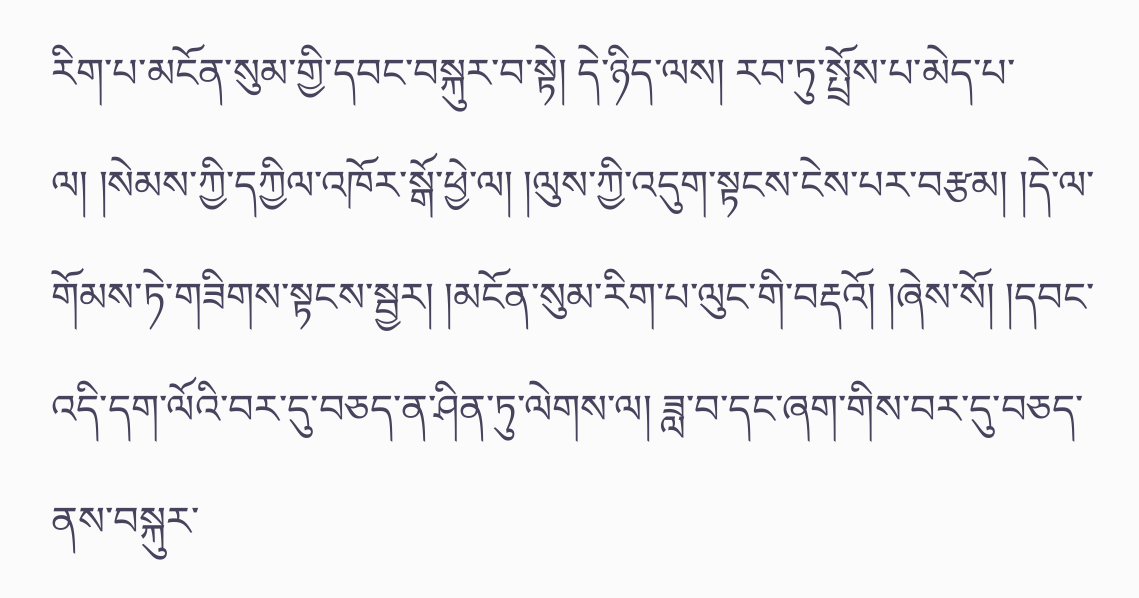རིག་པ་མངོན་སུམ་གྱི་དབང་བསྐུར་བ་སྟེ། དེ་ཉིད་ལས། རབ་ཏུ་སྤྲོས་པ་མེད་པ་ལ། །སེམས་ཀྱི་དཀྱིལ་འཁོར་སྒོ་ཕྱེ་ལ། །ལུས་ཀྱི་འདུག་སྟངས་ངེས་པར་བརྩམ། །དེ་ལ་གོམས་ཏེ་གཟིགས་སྟངས་སྦྱར། །མངོན་སུམ་རིག་པ་ལུང་གི་བརྡའོ། །ཞེས་སོ། །དབང་འདི་དག་ལོའི་བར་དུ་བཅད་ན་ཤིན་ཏུ་ལེགས་ལ། ཟླ་བ་དང་ཞག་གིས་བར་དུ་བཅད་ནས་བསྐུར་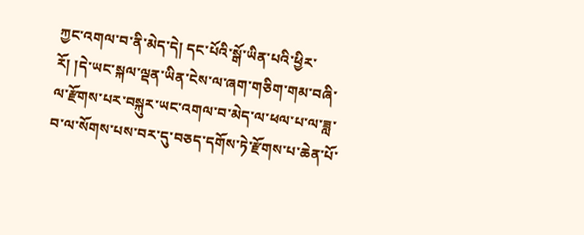ཀྱང་འགལ་བ་ནི་མེད་དེ། དང་པོའི་སྒོ་ཡིན་པའི་ཕྱིར་རོ། །དེ་ཡང་སྐལ་ལྡན་ཡིན་ངེས་ལ་ཞག་གཅིག་གམ་བཞི་ལ་རྫོགས་པར་བསྐུར་ཡང་འགལ་བ་མེད་ལ་ཕལ་པ་ལ་ཟླ་བ་ལ་སོགས་པས་བར་དུ་བཅད་དགོས་ཏེ་རྫོགས་པ་ཆེན་པོ་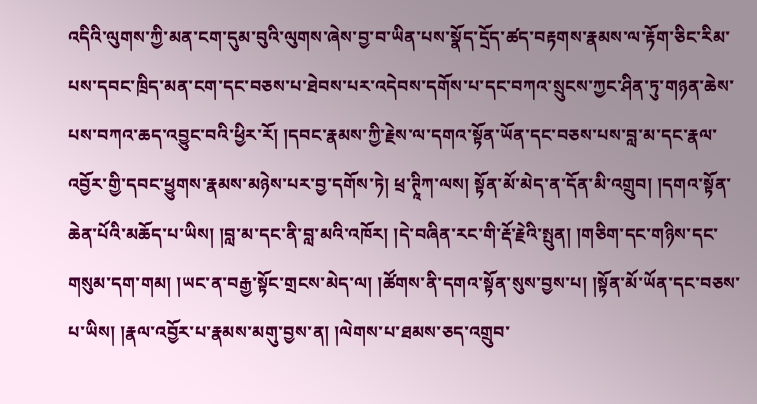འདིའི་ལུགས་ཀྱི་མན་ངག་དུམ་བུའི་ལུགས་ཞེས་བྱ་བ་ཡིན་པས་སྣོད་དྲོད་ཚད་བརྟགས་རྣམས་ལ་རྟོག་ཅིང་རིམ་པས་དབང་ཁྲིད་མན་ངག་དང་བཅས་པ་ཐེབས་པར་འདེབས་དགོས་པ་དང་བཀའ་སྲུངས་ཀྱང་ཤིན་ཏུ་གཉན་ཆེས་པས་བཀའ་ཆད་འབྱུང་བའི་ཕྱིར་རོ། །དབང་རྣམས་ཀྱི་རྗེས་ལ་དགའ་སྟོན་ཡོན་དང་བཅས་པས་བླ་མ་དང་རྣལ་འབྱོར་གྱི་དབང་ཕྱུགས་རྣམས་མཉེས་པར་བྱ་དགོས་ཏེ། ཕྲ་ཊཱིཀ་ལས། སྟོན་མོ་མེད་ན་དོན་མི་འགྲུབ། །དགའ་སྟོན་ཆེན་པོའི་མཆོད་པ་ཡིས། །བླ་མ་དང་ནི་བླ་མའི་འཁོར། །དེ་བཞིན་རང་གི་རྡོ་རྗེའི་སྤུན། །གཅིག་དང་གཉིས་དང་གསུམ་དག་གམ། །ཡང་ན་བརྒྱ་སྟོང་གྲངས་མེད་ལ། །ཚོགས་ནི་དགའ་སྟོན་སུས་བྱས་པ། །སྟོན་མོ་ཡོན་དང་བཅས་པ་ཡིས། །རྣལ་འབྱོར་པ་རྣམས་མགུ་བྱས་ན། །ལེགས་པ་ཐམས་ཅད་འགྲུབ་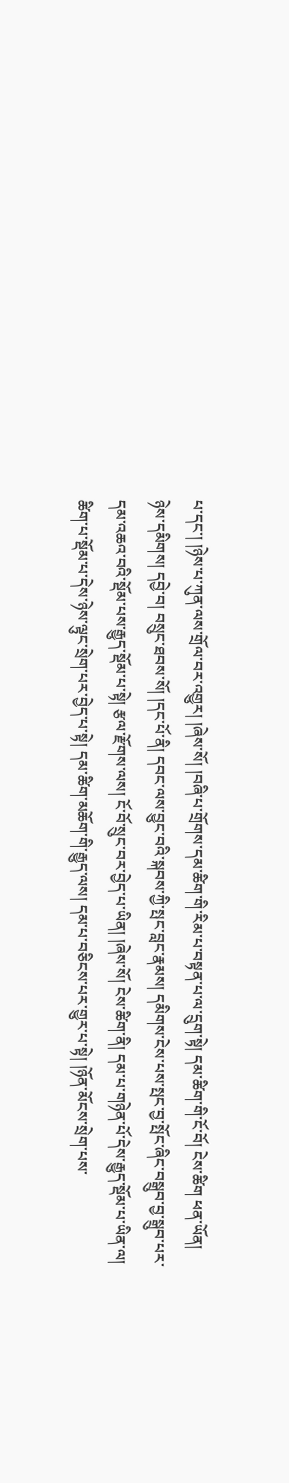པ་དང་། །ཉེས་པ་ཀུན་ལས་གྲོལ་བར་འགྱུར། །ཞེས་སོ། །བཞི་པ་གྲོགས་དམ་ཚིག་གི་རིམ་པ་བསྟན་པ་ལ་དྲུག་སྟེ། དམ་ཚིག་གི་ངོ་བོ། ངེས་ཚིག ཕན་ཡོན། ཉེས་དམིགས། དབྱེ་བ། བསྲུང་ཐབས་སོ། །དང་པོ་ནི། དབང་ལས་བྱུང་བའི་སྐབས་ཀྱི་སྤང་བླང་རྣམས། དམིགས་ངེས་པས་སྤང་བྱ་སྤོང་ཞིང་བསྒྲུབ་བྱ་སྒྲུབ་པར་དམ་འཆའ་བའི་སྡོམ་པས་རྒྱུད་སྡོམ་པ་སྟེ། རྩལ་རྫོགས་ལས། ངོ་བོ་སྲུང་བར་བྱེད་པ་ཡིན། །ཞེས་སོ། ངེས་ཚིག་ནི། དམ་པ་གཉེན་པོ་དེས་རྒྱུད་སྡོམ་པ་ཡིན་ལ། ཚིག་པ་སྡོམ་པ་དེས་ཉེས་ལྟུང་སྲེག་པར་བྱེད་པ་སྟེ། དམ་ཚིག་མཆོག་གི་རྒྱུད་ལས། དམ་པ་བཅིངས་པར་གྱུར་པ་སྟེ། །ཉོན་མོངས་སྲེག་པས་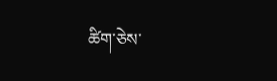ཚིག་ཅེས་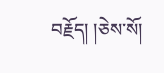བརྗོད། །ཅེས་སོ།